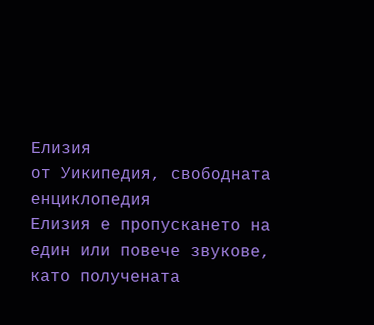Елизия
от Уикипедия, свободната енциклопедия
Елизия е пропускането на един или повече звукове, като получената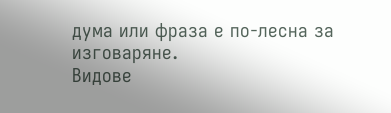дума или фраза е по-лесна за изговаряне.
Видове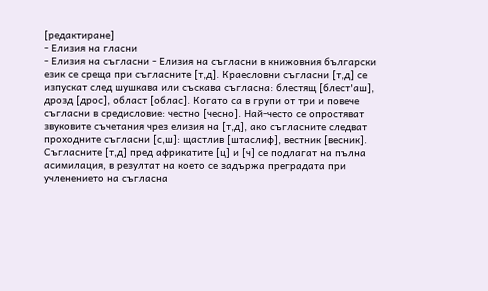[редактиране]
- Елизия на гласни
- Елизия на съгласни - Елизия на съгласни в книжовния български език се среща при съгласните [т,д]. Краесловни съгласни [т,д] се изпускат след шушкава или съскава съгласна: блестящ [блест'аш], дрозд [дрос], област [облас]. Когато са в групи от три и повече съгласни в средисловие: честно [чесно]. Най-често се опростяват звуковите съчетания чрез елизия на [т,д], ако съгласните следват проходните съгласни [с,ш]: щастлив [штаслиф], вестник [весник]. Съгласните [т,д] пред африкатите [ц] и [ч] се подлагат на пълна асимилация, в резултат на което се задържа преградата при учленението на съгласна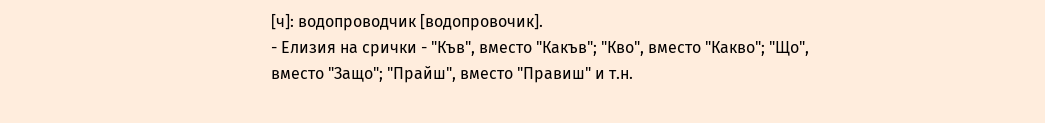[ч]: водопроводчик [водопровочик].
- Елизия на срички - "Къв", вместо "Какъв"; "Кво", вместо "Какво"; "Що", вместо "Защо"; "Прайш", вместо "Правиш" и т.н.